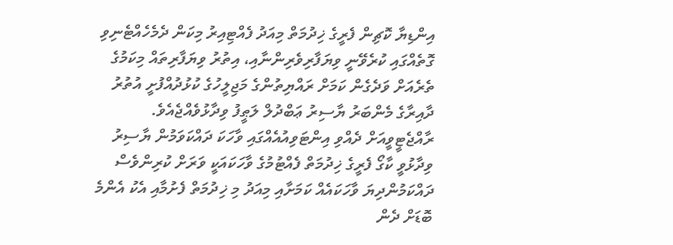އިންޑިޔާ ކޮޗިން ފެރީގެ ޚިދުމަތް މިއަދު ފެއްޓިއިރު މިކަން ދެމެހެއްޓެނިވި ގޮތެއްގައި ކުރެވޭނީ ވިޔަފާރިވެރިންނާއި، އިތުރު ވިޔަފާރިތައް މިކަމުގެ ތެރެއަށް ވަދެގެން ކަމަށް ރައްޔިތުންގެ މަޖިލީހުގެ ކުޅުދުއްފުށީ އުތުރު ދާއިރާގެ މެންބަރު ޔާސިރު ޢަބްދުލް ލަޠީފު ވިދާޅުވެއްޖެއެވެ.
ރާއްޖެޓީވީއަށް ދެއްވި އިންޓަވިއުއެއްގައި ވާހަކަ ދައްކަވަމުން ޔާސިރު ވިދާޅުވީ ކާގޯ ފެރީގެ ޚިދުމަތް ފެއްޓުމުގެ ވާހަކައަކީ ވަރަށް ކުރިންވެސް ދައްކަމުންދިޔަ ވާހަކައެއް ކަމަށާއި މިއަދު މި ޚިދުމަތް ފެށުމާއި އެކު އެންމެ ބޮޑަށް ދެން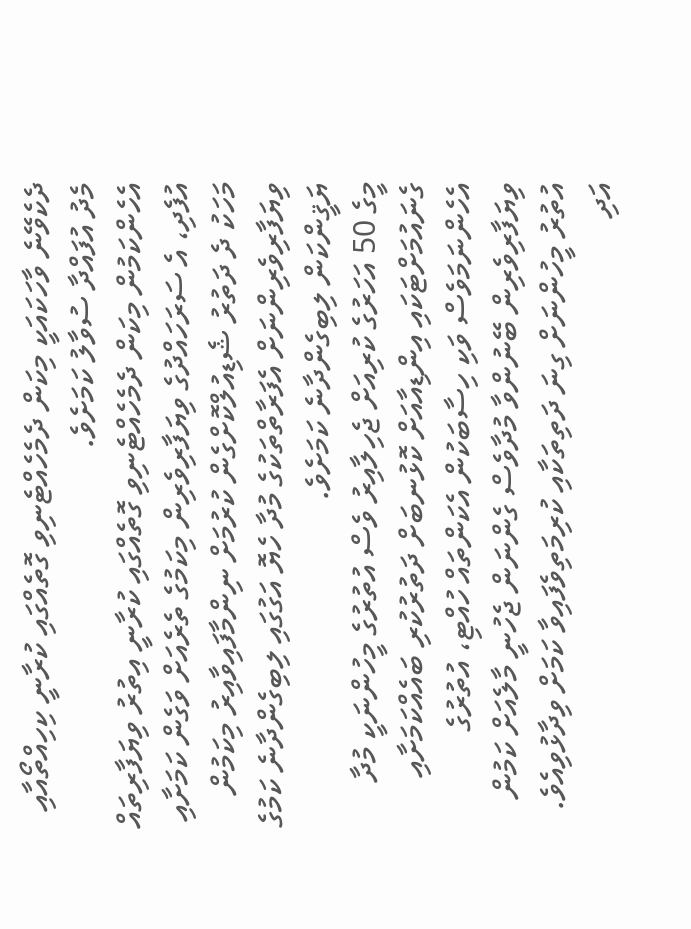ދެކެވޭނެ ވާހަކައަކީ މިކަން ދެމެހެއްޓެނިވި ގޮތެއްގައި ކުރާނީ ކިހިއްތޯއާއި މެދު އުފައްދާ ސުވާލު ކަމަށެވެ.
އެހެންކަމުން މިކަން ދެމެހެއްޓެނިވި ގޮތެއްގައި ކުރާނީ އިތުރު ވިޔަފާރިތައް އުފެދި، އެ ސަރަހައްދުގެ ވިޔަފާރިވެރިން މިކަމުގެ ތެރެއަށް ވަގެން ކަމަށާއި މަހަކު ދެ ދަތުރު ޝެޑިއުލްކޮށްގެން ކުރުމަށް ނިންމާފައިވާއިރު މިކަމުން ވިޔަފާރިވެރިންނަށް އެފަރާތްތަކުގެ މުދާ ހެޔޮ އަގުގައި ލިބިގެންދާނެ ކަމުގެ ޔަޤީންކަން ލިބިގެންދާނެ ކަމަށެވެ.
މީގެ 50 އަހަރުގެ ކުރިއަށް ޖެހިލާއިރު ވެސް އުތުރުގެ މީހުންނަކީ މުދާ ގެނައުމަށްޓަކައި އިންޑިއާއަށް ކޮޅުނބަށް ދަތުރުކުރި ބައެއްކަމަށާއި އެހެންނަމަވެސް ވަކި ހިސާބަކުން އެކަންތައް ހުއްޓި، އުތުރުގެ ވިޔަފާރިވެރިން ބޭނުންވާ މުދާވެސް ގެންނަން ޖެހުނީ މާލެއަށް ކަމުން އުތުރު މީހުންނަށް ގިނަ ދަތިތަކާއި ކުރިމަތިވެފައިވާ ކަމަށް ވިދާޅުވިއެވެ. އަދި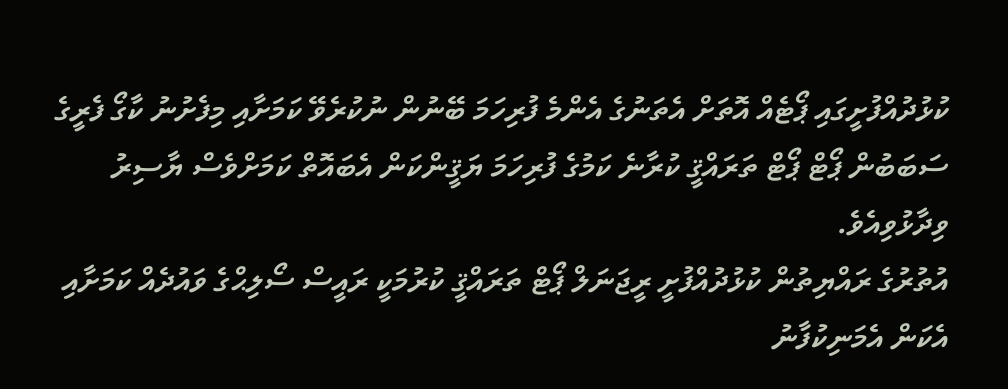ކުޅުދުއްފުށީގައި ޕޯޓެއް އޮތަށް އެތަނުގެ އެންމެ ފުރިހަމަ ބޭނުން ނުކުރެވޭ ކަމަށާއި މިފެށުނު ކާގޯ ފެރީގެ ސަބަބުން ޕޯޓް ޕޯޓް ތަރައްޤީ ކުރާނެ ކަމުގެ ފުރިހަމަ ޔަޤީންކަން އެބައޮތް ކަމަށްވެސް ޔާސިރު ވިދާޅުވިއެވެ.
އުތުރުގެ ރައްޔިތުން ކުޅުދުއްފުށީ ރީޖަނަލް ޕޯޓް ތަރައްޤީ ކުރުމަކީ ރައީސް ސޯލިޙްގެ ވައުދެއް ކަމަށާއި އެކަން އެމަނިކުފާނު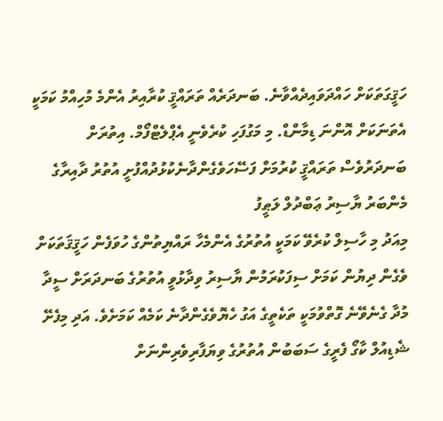ހަޤީގަތަކަށް ހައްދަވައިދެއްވާނެ. ބަނދަރެއް ތަރައްޤީ ކުރާއިރު އެންމެ މުހިއްމު ކަމަކީ އެތަނަކަށް އޮންނަ ޑިމާންޑް. މި މަގުފަހި ކުރެވެނީ އެޕްލެޓްފޯމް. އިތުރަށް ބަނދަރުވެސް ތަރައްޤީ ކުރުމަށް ފަސޭހަވެގެންދާނެކުޅުދުއްފުށީ އުތުރު ދާއިރާގެ މެންބަރު ޔާސިރު ޢަބްދުލް ލަޠީފު
މިއަދު މި ހާސިލް ކުރެވޭ ކަމަކީ އުތުރުގެ އެންމެހާ ރައްޔިތުންގެ ހުވަފެން ހަޤީޤަތަކަށް ވެގެން ދިޔުން ކަމަށް ސިފަކުރަމުން ޔާސިރު ވިދާޅުވީ އުތުރުގެ ބަނދަރަށް ސީދާ މުދާ ގެނެވޭނެ ގޮތްވުމަކީ ތަކެތީގެ އަގު ހެޔޮވެގެންދާނެ ކަމެއް ކަމަށެވެ. އަދި މިފެށޭ ޝެޑިއުލް ކާގޯ ފެރީގެ ސަބަބުން އުތުރުގެ ވިޔަފާރިވެރިންނަށް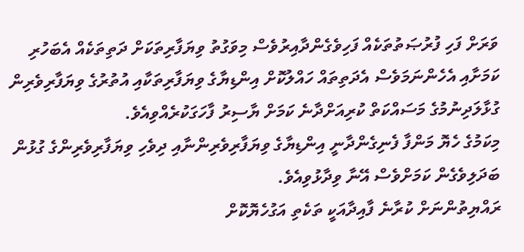ވަރަށް ފަހި ފުރުޞަތުތަކެއް ފަހިވެގެންދާއިރުވެސް މިވަގުތު ވިޔަފާރިތަކަށް ދަތިތަކެއް އެބަހުރި ކަމަށާއި އެހެންނަމަވެސް އެދަތިތައް ހައްލުކޮށް އިންޑިޔާގެ ވިޔަފާރިތަކާއި އުތުރުގެ ވިޔަފާރިވެރިން ގުޅާލަދިނުމުގެ މަސައްކަތް ކުރިއަށްދާނެ ކަމަށް ޔާސިރު ފާހަގަކުރެއްވިއެވެ.
މިކަމުގެ ހެޔޮ މަންފާ ފެނިގެންދާނީ އިންޑިޔާގެ ވިޔަފާރިވެރިންނާއި ދިވެހި ވިޔަފާރިވެރިންގެ ގުޅުން ބަދަލިވެގެން ކަމަށްވެސް އޭނާ ވިދާޅުވިއެވެ.
ރައްޔިތުންނަށް ކުރާނެ ފާއިދާއަކީ ތަކެތި އަގުހެޔޮކޮށް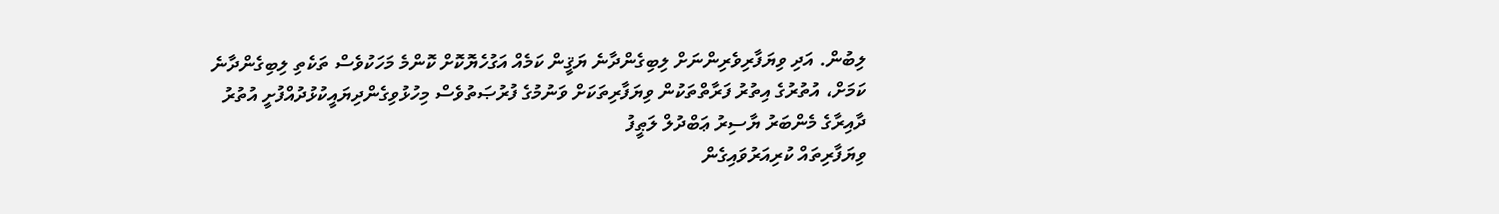ލިބުން. އަދި ވިޔަފާރިވެރިންނަށް ލިބިގެންދާނެ ޔަޤީން ކަމެއް އަގުހެޔޮކޮށް ކޮންމެ މަހަކުވެސް ތަކެތި ލިބިގެންދާނެ ކަމަށް، އުތުރުގެ އިތުރު ފަރާތްތަކުން ވިޔަފާރިތަކަށް ވަނުމުގެ ފުރުޞަތުވެސް މިހުޅުވިގެންދިޔައީކުޅުދުއްފުށީ އުތުރު ދާއިރާގެ މެންބަރު ޔާސިރު ޢަބްދުލް ލަޠީފު
ވިޔަފާރިތައް ކުރިއަރުވައިގެން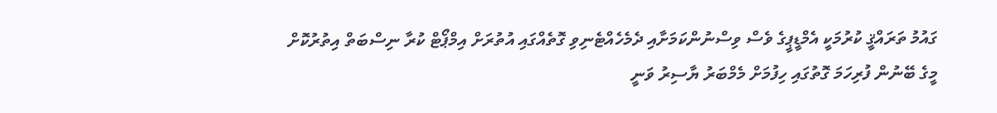ގައުމު ތަރައްޤީ ކުރުމަކީ އެމްޑީޕީގެ ވެސް ވިސްނުންކަމަށާއި ދެމެހެއްޓެނިވި ގޮތެއްގައި އުތުރަށް އިމްޕޯޓް ކުރާ ނިސްބަތް އިތުރުކޮށް މީގެ ބޭނުން ފުރިހަމަ ގޮތުގައި ހިފުމަށް މެމްބަރު ޔާސިރު ވަނީ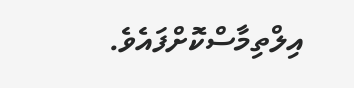އިލްތިމާސްކޮށްފައެވެ.